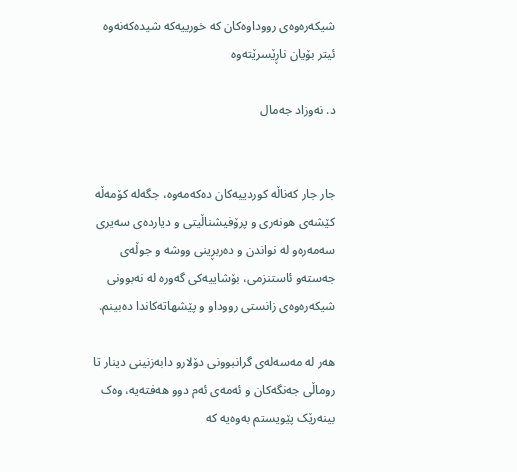شیکەرەوەی رووداوەکان کە خورییەکە شیدەکەنەوە ئیتر بۆیان ناڕێسرێتەوە

د. نەوزاد جەمال


جار جار کەناڵە کوردییەکان دەکەمەوە، جگەلە کۆمەڵە کێشەی هونەری و پرۆفیشناڵیتی و دیاردەی سەیری سەمەرەو لە نواندن و دەربڕینی ووشە و جوڵەی جەستەو ئاستنزمی، بۆشاییەکی گەورە لە نەبوونی شیکەرەوەی زانستی رووداو و پێشهاتەکاندا دەبینم.

هەر لە مەسەلەی گرانبوونی دۆلارو دابەزنینی دینار تا روماڵی جەنگەکان و ئەمەی ئەم دوو هەفتەیە، وەک بینەرێک پێویستم بەوەیە کە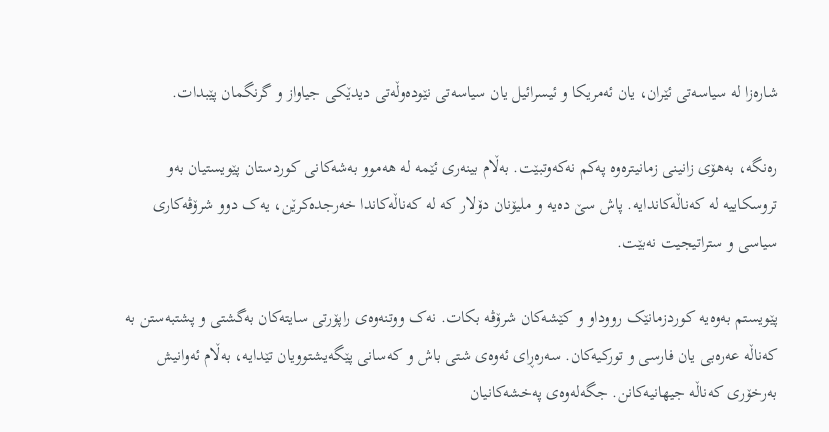شارەزا لە سیاسەتی ئێران، یان ئەمریکا و ئیسرائیل یان سیاسەتی نێودەوڵەتی دیدێکی جیاواز و گرنگمان پێبدات.

رەنگە، بەهۆی زانینی زمانیترەوە پەکم نەکەوتبێت. بەڵام بینەری ئێمە لە هەموو بەشەکانی کوردستان پێویستیان بەو تروسکاییە لە کەناڵەکاندایە. پاش سێ دەیە و ملیۆنان دۆلار کە لە کەناڵەکاندا خەرجدەکرێن، یەک دوو شرۆڤەکاری سیاسی و ستراتیجیت نەبێت.

پێویستم بەوەیە کوردزمانێک رووداو و کێشەکان شرۆڤە بکات. نەک ووتنەوەی راپۆرتی سایتەکان بەگشتی و پشتبەستن بە کەناڵە عەرەبی یان فارسی و تورکیەکان. سەرەڕای ئەوەی شتی باش و کەسانی پێگەیشتوویان تێدایە، بەڵام ئەوانیش بەرخۆری کەناڵە جیهانیەکانن. جگەلەوەی پەخشەکانیان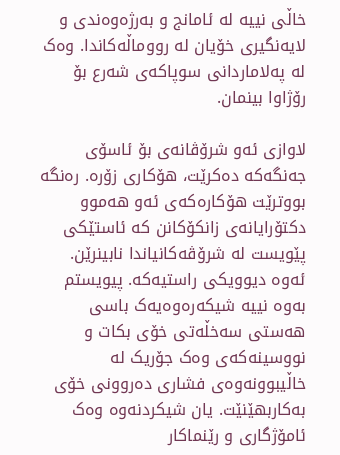خاڵی نییە لە ئامانج و بەرژەوەندی و لایەنگیری خۆیان لە رووماڵەکاندا. وەک لە پەلاماردانی سوپاکەی شەرع بۆ رۆژاوا بینمان.

لاوازی ئەو شرۆڤانەی بۆ ئاسۆی جەنگەکە دەکرێت، هۆکاری زۆرە. رەنگە بووترێت هۆکارەکەی ئەو هەموو دکتۆرایانەی زانکۆکانن کە ئاستێکی پێویست لە شرۆڤەکانیاندا نابینرێن. ئەوە دیوویکی راستیەکە. پیویستم بەوە نییە شیکەرەوەیەک باسی هەستی سەخڵەتی خۆی بکات و نووسینەکەی وەک جۆریک لە خاڵیبوونەوەی فشاری دەروونی خۆی بەکاربهێنێت. یان شیکردنەوە وەک ئامۆژگاری و رێنماکار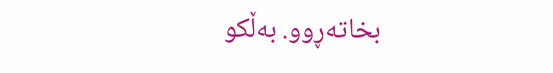بخاتەڕوو. بەڵکو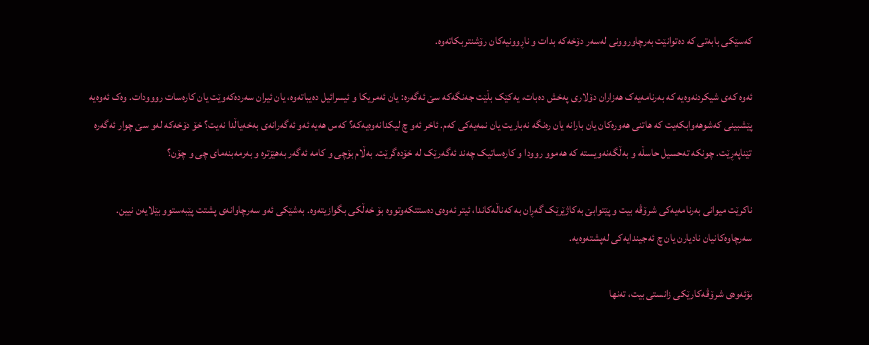کەسێکی بابەتی کە دەتوانێت بەرچاوروونی لەسەر دۆخەکە بدات و ناڕوونیەکان رۆشنتربکاتەوە.

ئەوە کەی شیکردنەوەیە کە بەرنامەیەک هەزاران دۆلاری پەخش دەبات، یەکێک بڵێت جەنگەکە سێ ئەگەرە: یان ئەمریکا و ئیسرائیل دەیباتەوە، یان ئیران سەردەکەوێت یان کارەسات رووودات. وەک ئەوەیە پێشبینی کەشوهەوابکەیت کە هاتنی هەورەکان یان بارانە یان رەنگە نەباریت یان نمەیەکی کەم. ئاخر ئەو چ لیکدانەوەیەکە؟ کەس هەیە ئەو ئەگەرانەی بەخەیاڵدا نەیت؟ خۆ دۆخەکە لەو سێ چوار ئەگەرە تێناپەڕێت. چونکە تەحسیل حاسڵە و بەڵگەنەویستە کە هەموو روودا و کارەساتیک چەند ئەگەرێک لە خۆدەگرێت. بەڵام بۆچی و کامە ئەگەر بەهێزترە و بەرمەبنەمای چی و چۆن؟

ناکرێت میوانی بەرنامەیەکی شرۆڤە بیت و پێتوابێ بەکاژێرێک گەڕان بە کەناڵەکاندا، ئیتر ئەوەی دەستتکەوتووە بۆ خەڵکی بگوازیتەوە. بەشێکی ئەو سەرچاوانەی پشتت پێبەستوو بێلایەن نیین. سەرچاوەکانیان نادیارن یان چ ئەجیندایەکی لەپشتەوەیە.

بۆئەوەی شرۆڤەکارێکی زانستی بیت، تەنها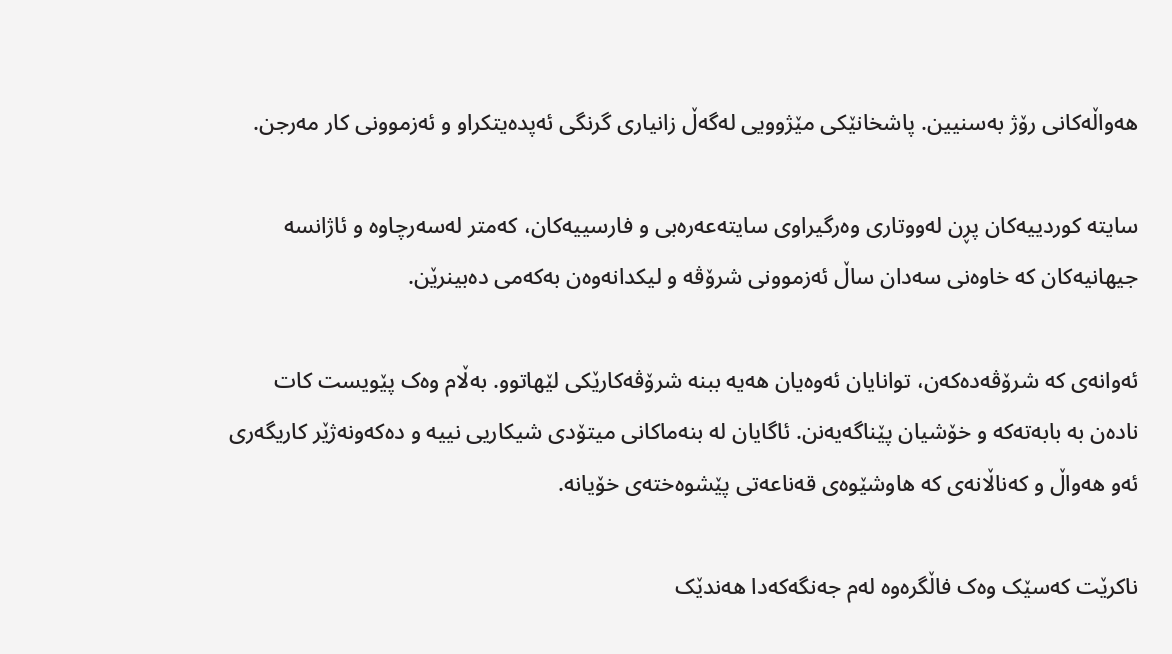هەواڵەکانی رۆژ بەسنیین. پاشخانێکی مێژوویی لەگەڵ زانیاری گرنگی ئەپدەیتکراو و ئەزموونی کار مەرجن.

سایتە کوردییەکان پڕن لەووتاری وەرگیراوی سایتەعەرەبی و فارسییەکان، کەمتر لەسەرچاوە و ئاژانسە جیهانیەکان کە خاوەنی سەدان ساڵ ئەزموونی شرۆڤە و لیکدانەوەن بەکەمی دەبینرێن.

ئەوانەی کە شرۆڤەدەکەن، توانایان ئەوەیان هەیە ببنە شرۆڤەکارێکی لێهاتوو. بەڵام وەک پێویست کات نادەن بە بابەتەکە و خۆشیان پێناگەیەنن. ئاگایان لە بنەماکانی میتۆدی شیکاریی نییە و دەکەونەژێر کاریگەری ئەو هەواڵ و کەناڵانەی کە هاوشێوەی قەناعەتی پێشوەختەی خۆیانە.

ناکرێت کەسێک وەک فاڵگرەوە لەم جەنگەکەدا هەندێک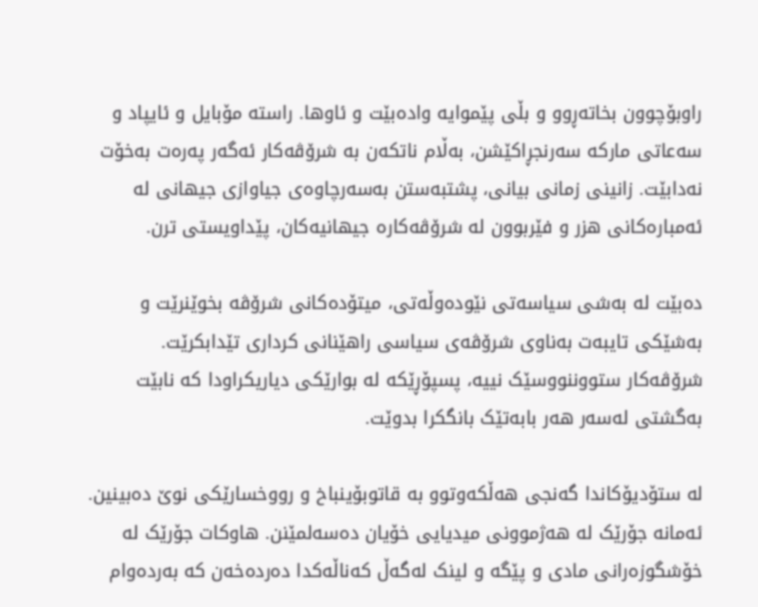راوبۆچوون بخاتەڕوو و بڵی پێموایە وادەبێت و ئاوها. راستە مۆبایل و ئایپاد و سەعاتی مارکە سەرنجڕاکێشن، بەڵام ناتکەن بە شرۆڤەکار ئەگەر پەرەت بەخۆت نەدابێت. زانینی زمانی بیانی، پشتبەستن بەسەرچاوەی جیاوازی جیهانی لە ئەمبارەکانی هزر و فێربوون لە شرۆڤەکارە جیهانیەکان، پێداویستی ترن.

دەبێت لە بەشی سیاسەتی نێودەوڵەتی، میتۆدەکانی شرۆڤە بخوێنرێت و بەشێکی تایبەت بەناوی شرۆڤەی سیاسی راهێنانی کرداری تێدابکرێت. شرۆڤەکار ستووننووسێک نییە، پسپۆڕێکە لە بوارێکی دیاریکراودا کە نابێت بەگشتی لەسەر هەر بابەتێک بانگکرا بدوێت.

لە ستۆدیۆکاندا گەنجی هەڵکەوتوو بە قاتوبۆینباخ و رووخسارێکی نوێ دەبینین. ئەمانە جۆرێک لە هەژموونی میدیایی خۆیان دەسەلمێنن. هاوکات جۆرێک لە خۆشگوزەرانی مادی و پێگە و لینک لەگەڵ کەناڵەکدا دەردەخەن کە بەردەوام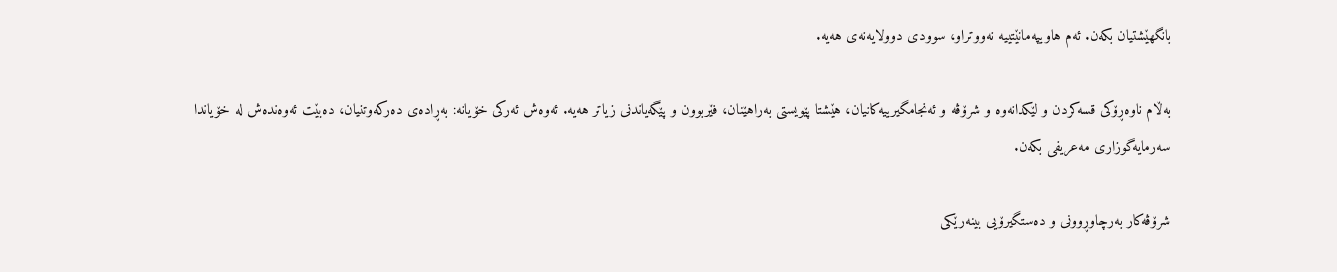بانگهێشتیان بکەن. ئەم هاویپەمانێتییە نەووتراو، سوودی دوولایەنەی هەیە.

بەڵام ناوەڕۆکی قسەکردن و لێکدانەوە و شرۆڤە و ئەنجامگیرییەکانیان، هێشتا پێویستی بەراهێنان، فێربوون و پێگەیاندنی زیاتر هەیە. ئەوەش ئەرکی خۆیانە: بەڕادەی دەرکەوتنیان، دەبێت ئەوەندەش لە خۆیاندا سەرمایەگوزاری مەعریفی بکەن.

شرۆڤەکار بەرچاوڕوونی و دەستگیرۆیی بینەرێکی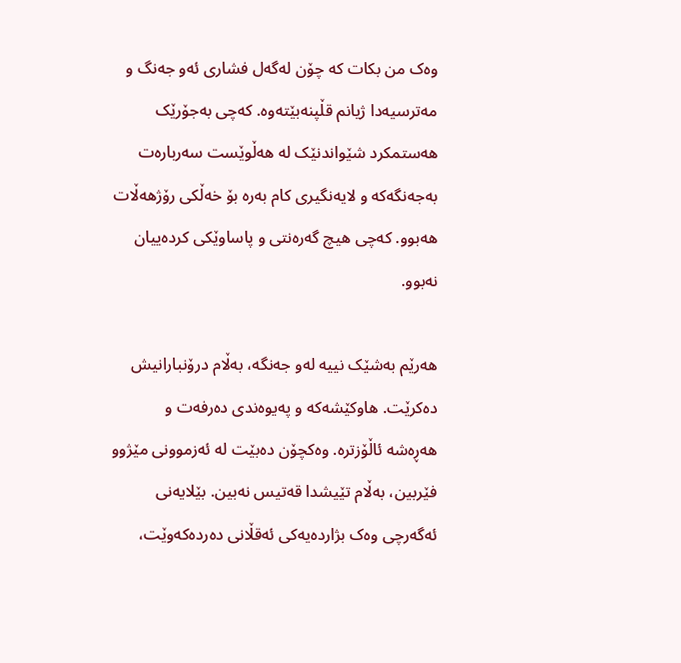وەک من بکات کە چۆن لەگەل فشاری ئەو جەنگ و مەترسیەدا ژیانم قڵپنەبێتەوە. کەچی بەجۆرێک هەستمکرد شێواندنێک لە هەڵوێست سەربارەت بەجەنگەکە و لایەنگیری کام بەرە بۆ خەڵکی رۆژهەڵات هەبوو. کەچی هیچ گەرەنتی و پاساوێکی کردەییان نەبوو.

هەرێم بەشێک نییە لەو جەنگە، بەڵام درۆنبارانیش دەکرێت. هاوکێشەکە و پەیوەندی دەرفەت و هەڕەشە ئاڵۆزترە. وەکچۆن دەبێت لە ئەزموونی مێژوو فێربین، بەڵام تێیشدا قەتیس نەبین. بێلایەنی ئەگەرچی وەک بژاردەیەکی ئەقڵانی دەردەکەوێت،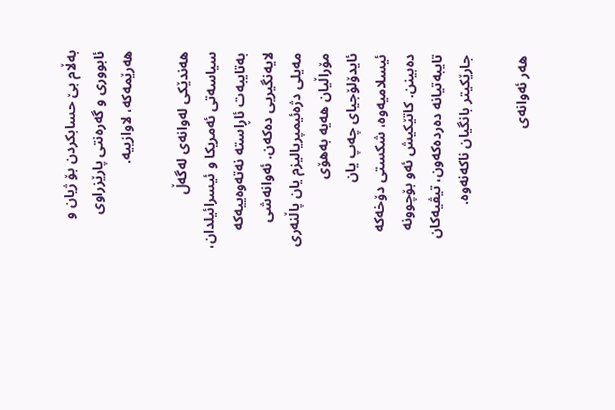بەڵام بێ حسابکردن بۆ ژیان و ئابووری و گەرەنتی پارێزراوی هەرێمەکە، لاوازییە.

هەندێکی لەوانەی لەگەڵ سیاسەتی ئەمریکا و ئیسرائیلدان، بەتایبەت ئاڕاستە نەتەوەییەکە لایەنگیریی دەکەن. ئەوانەشی مەیلی دژەئیمپریالیزم یان پاڵنەری مۆراڵیان هەیە بەهۆی ئایدۆلۆجیای چەپ یان ئیسلامیەوە، شکستی دۆخەکە دەبینن. کاتێکیش ئەو بۆچوونە تایبەتیانە دەردەکەون، تیڤیەکان جارێکیتر بانگیان ناکەنەوە.

هەر ئەوانەی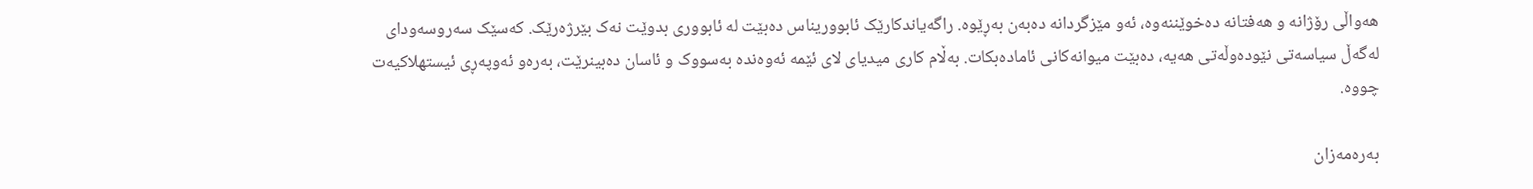هەواڵی رۆژانە و هەفتانە دەخوێننەوە، ئەو مێزگردانە دەبەن بەڕێوە. راگەیاندکارێک ئابووریناس دەبێت لە ئابووری بدوێت نەک بێرژەرێک. کەسێک سەروسەودای لەگەڵ سیاسەتی نێودەوڵەتی هەیە، دەبێت میوانەکانی ئامادەبکات. بەڵام کاری میدیای لای ئێمە ئەوەندە بەسووک و ئاسان دەبینرێت، بەرەو ئەوپەڕی ئیستهلاکیەت چووە.

بەرەمەزان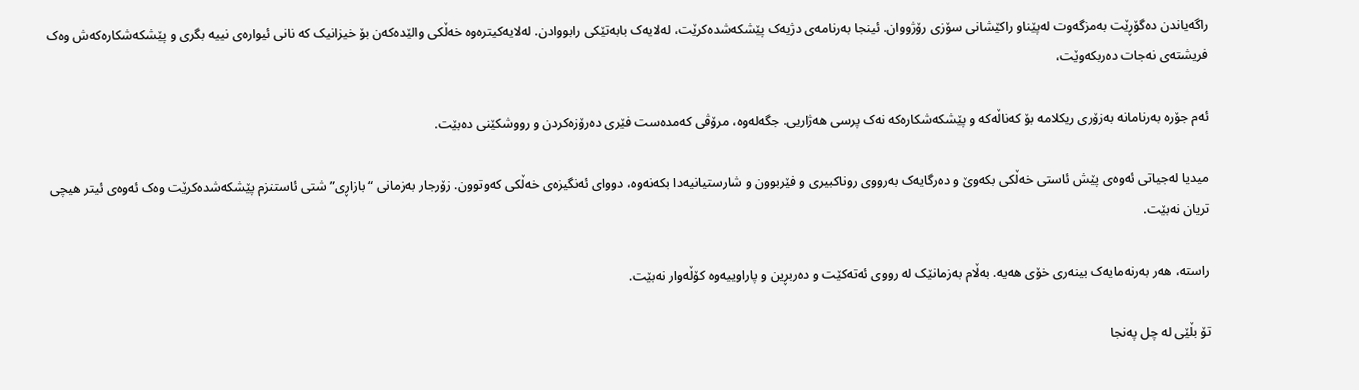راگەیاندن دەگۆڕێت بەمزگەوت لەپێناو راکێشانی سۆزی رۆژووان. ئینجا بەرنامەی دژیەک پێشکەشدەکرێت، لەلایەک بابەتێکی رابووادن. لەلایەکیترەوە خەڵکی والێدەکەن بۆ خیزانیک کە نانی ئیوارەی نییە بگری و پێشکەشکارەکەش وەک فریشتەی نەجات دەربکەوێت،

ئەم جۆرە بەرنامانە بەزۆری ریکلامە بۆ کەناڵەکە و پێشکەشکارەکە نەک پرسی هەژاریی. جگەلەوە، مرۆڤی کەمدەست فێری دەرۆزەکردن و رووشکێنی دەبێت.

میدیا لەجیاتی ئەوەی پێش ئاستی خەڵکی بکەوێ و دەرگایەک بەرووی روناکبیری و فێربوون و شارستیانیەدا بکەنەوە، دووای ئەنگیزەی خەڵکی کەوتوون. زۆرجار بەزمانی “بازاڕی” شتی ئاستنزم پێشکەشدەکرێت وەک ئەوەی ئیتر هیچی تریان نەبێت.

راستە، هەر بەرنەمایەک بینەری خۆی هەیە. بەڵام بەزمانێک لە رووی ئەتەکێت و دەربڕین و پاراوییەوە کۆڵەوار نەبێت.

تۆ بڵێی لە چل پەنجا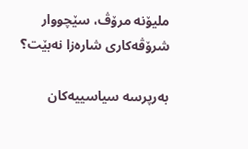ملیۆنە مرۆڤ، سێچووار شرۆڤەکاری شارەزا نەبێت؟

بەرپرسە سیاسییەکان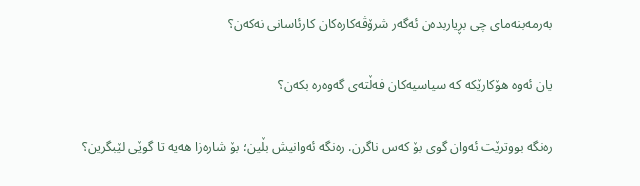بەرمەبنەمای چی بڕیاربدەن ئەگەر شرۆڤەکارەکان کارئاسانی نەکەن؟

یان ئەوە هۆکارێکە کە سیاسیەکان فەڵتەی گەوەرە بکەن؟

رەنگە بووترێت ئەوان گوی بۆ کەس ناگرن. رەنگە ئەوانیش بڵین؛ بۆ شارەزا هەیە تا گوێی لێبگرین؟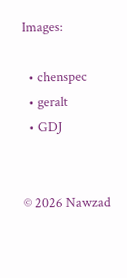Images:

  • chenspec
  • geralt
  • GDJ


© 2026 Nawzad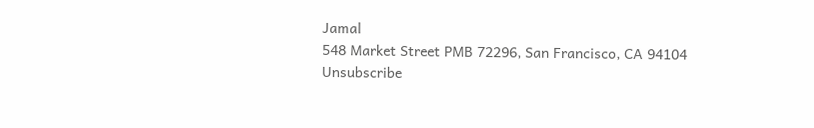Jamal
548 Market Street PMB 72296, San Francisco, CA 94104
Unsubscribe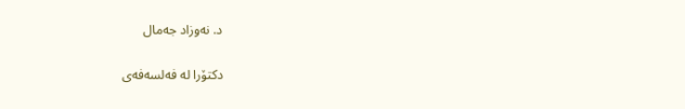د. نەوزاد جەمال

دکتۆرا لە فەلسەفەی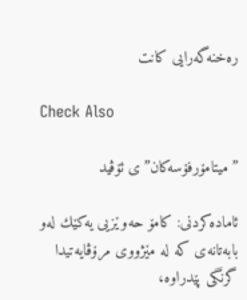رەخنەگەرایی کانت

Check Also

”میتامۆرفۆسەکان”ی ئۆڤید

ئامادەکردنی: كامۆ حەوێزیی یەكێك لەو بابەتانەی كە لە مێژووی مرۆڤایەتیدا گرنگی پێدراوە،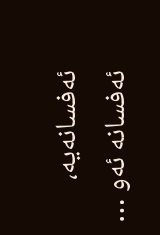ئەفسانەیە، ئەفسانە ئەو …